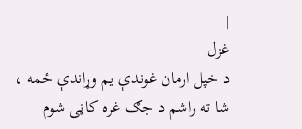|
غزل
د خپل ارمان غوندې يم وړاندې ځمه ، شا ته راشم د جګ غره کاڼی شوم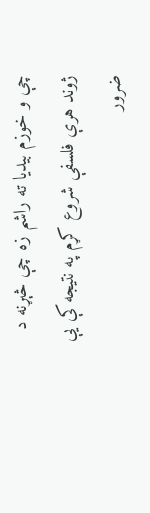چې و خوزم بيديا ته راشم زه چې څېړنه د ژوند هرې فلسفې شروع کړم په نتيجه کې يې ضرور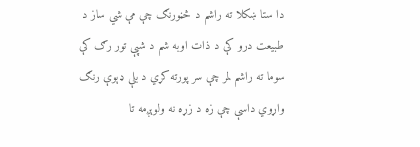دا ستا ښکلا ته راشم د څڼورنګ چې مې شي ساز د طبيعت درو کې د ذات اوبه شم د شپې تور رګ کې سوما ته راشم لمر چې سر پورته کړي د بلې ډېوې رنګ واړوي داسې چې زه د زړه نه ولوېږمه تا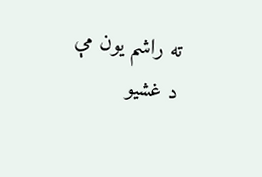ته راشم يون مې د غشيو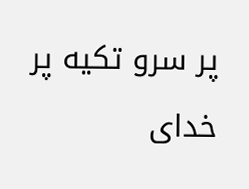پر سرو تکيه پر خدای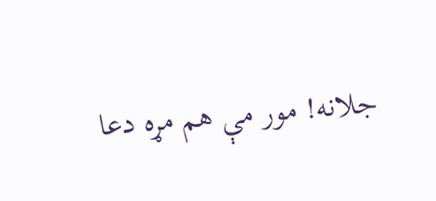جلانه! مور مې هم مړه دعا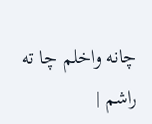چانه واخلم چا ته راشم |